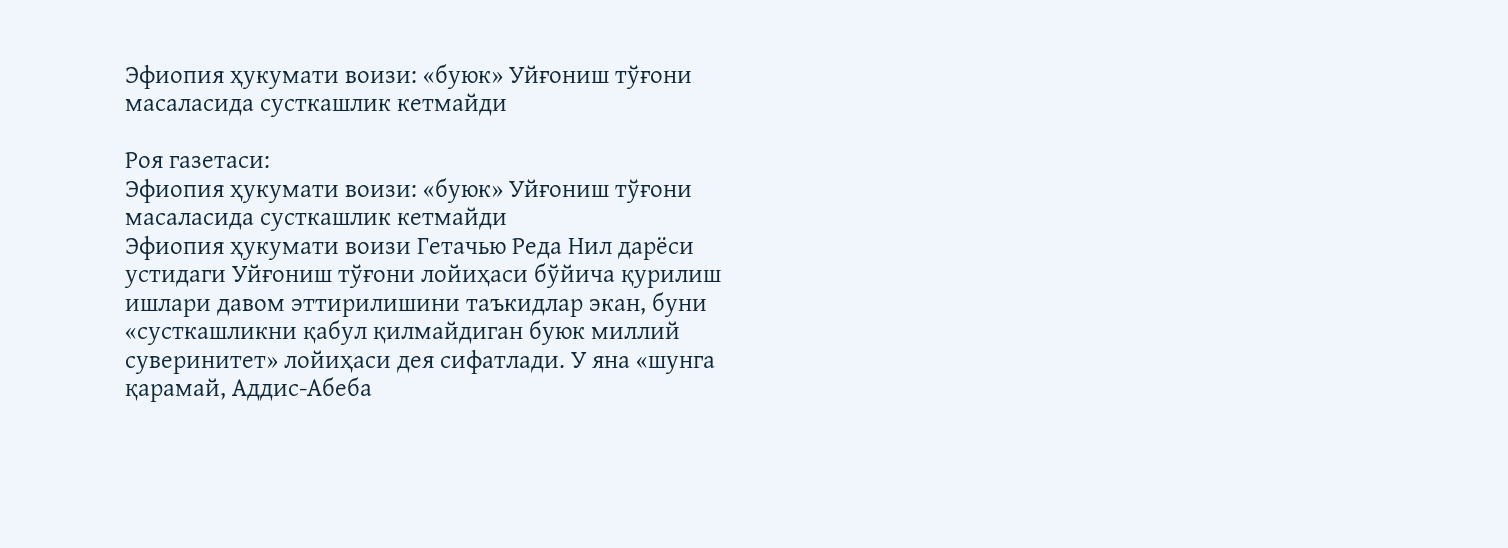Эфиопия ҳукумати воизи: «буюк» Уйғониш тўғони масаласида сусткашлик кетмайди

Роя газетаси:
Эфиопия ҳукумати воизи: «буюк» Уйғониш тўғони масаласида сусткашлик кетмайди
Эфиопия ҳукумати воизи Гетачью Реда Нил дарёси устидаги Уйғониш тўғони лойиҳаси бўйича қурилиш ишлари давом эттирилишини таъкидлар экан, буни «сусткашликни қабул қилмайдиган буюк миллий суверинитет» лойиҳаси дея сифатлади. У яна «шунга қарамай, Аддис-Абеба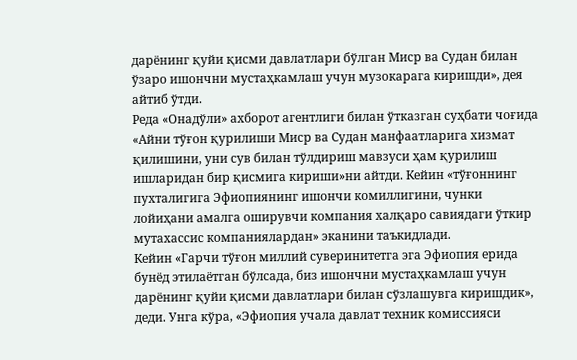дарёнинг қуйи қисми давлатлари бўлган Миср ва Судан билан ўзаро ишончни мустаҳкамлаш учун музокарага киришди», дея айтиб ўтди.
Реда «Онадўли» ахборот агентлиги билан ўтказган суҳбати чоғида «Айни тўғон қурилиши Миср ва Судан манфаатларига хизмат қилишини, уни сув билан тўлдириш мавзуси ҳам қурилиш ишларидан бир қисмига кириши»ни айтди. Кейин «тўғоннинг пухталигига Эфиопиянинг ишончи комиллигини, чунки лойиҳани амалга оширувчи компания халқаро савиядаги ўткир мутахассис компаниялардан» эканини таъкидлади.
Кейин «Гарчи тўғон миллий суверинитетга эга Эфиопия ерида бунёд этилаётган бўлсада, биз ишончни мустаҳкамлаш учун дарёнинг қуйи қисми давлатлари билан сўзлашувга киришдик», деди. Унга кўра, «Эфиопия учала давлат техник комиссияси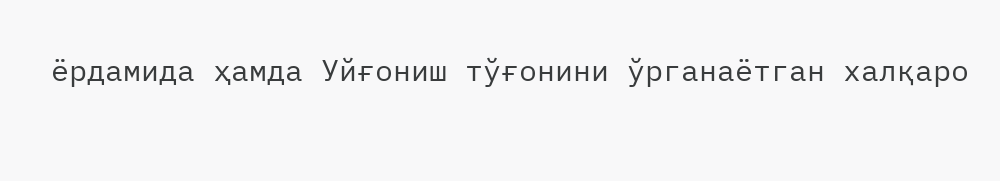ёрдамида ҳамда Уйғониш тўғонини ўрганаётган халқаро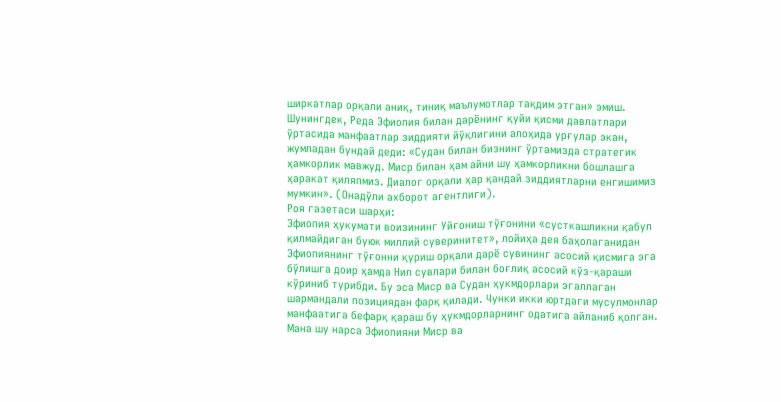ширкатлар орқали аниқ, тиниқ маълумотлар тақдим этган» эмиш.
Шунингдек, Реда Эфиопия билан дарёнинг қуйи қисми давлатлари ўртасида манфаатлар зиддияти йўқлигини алоҳида урғулар экан, жумладан бундай деди: «Судан билан бизнинг ўртамизда стратегик ҳамкорлик мавжуд. Миср билан ҳам айни шу ҳамкорликни бошлашга ҳаракат қиляпмиз. Диалог орқали ҳар қандай зиддиятларни енгишимиз мумкин». (Онадўли ахборот агентлиги).
Роя газетаси шарҳи:
Эфиопия ҳукумати воизининг Уйғониш тўғонини «сусткашликни қабул қилмайдиган буюк миллий суверинитет», лойиҳа дея баҳолаганидан Эфиопиянинг тўғонни қуриш орқали дарё сувининг асосий қисмига эга бўлишга доир ҳамда Нил сувлари билан боғлиқ асосий кўз-қараши кўриниб турибди. Бу эса Миср ва Судан ҳукмдорлари эгаллаган шармандали позициядан фарқ қилади. Чунки икки юртдаги мусулмонлар манфаатига бефарқ қараш бу ҳукмдорларнинг одатига айланиб қолган. Мана шу нарса Эфиопияни Миср ва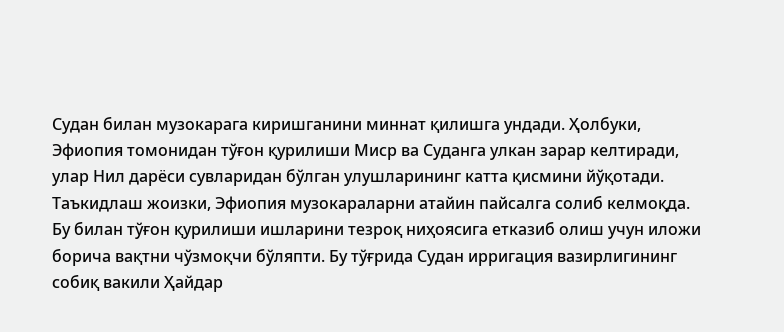Судан билан музокарага киришганини миннат қилишга ундади. Ҳолбуки, Эфиопия томонидан тўғон қурилиши Миср ва Суданга улкан зарар келтиради, улар Нил дарёси сувларидан бўлган улушларининг катта қисмини йўқотади. Таъкидлаш жоизки, Эфиопия музокараларни атайин пайсалга солиб келмоқда. Бу билан тўғон қурилиши ишларини тезроқ ниҳоясига етказиб олиш учун иложи борича вақтни чўзмоқчи бўляпти. Бу тўғрида Судан ирригация вазирлигининг собиқ вакили Ҳайдар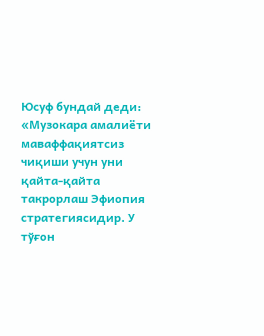Юсуф бундай деди: «Музокара амалиёти маваффақиятсиз чиқиши учун уни қайта-қайта такрорлаш Эфиопия стратегиясидир. У тўғон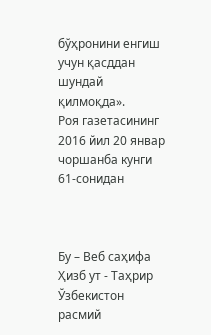бўҳронини енгиш учун қасддан шундай қилмоқда».
Роя газетасининг 2016 йил 20 январ чоршанба кунги 61-сонидан



Бу – Веб саҳифа Ҳизб ут - Таҳрир Ўзбекистон расмий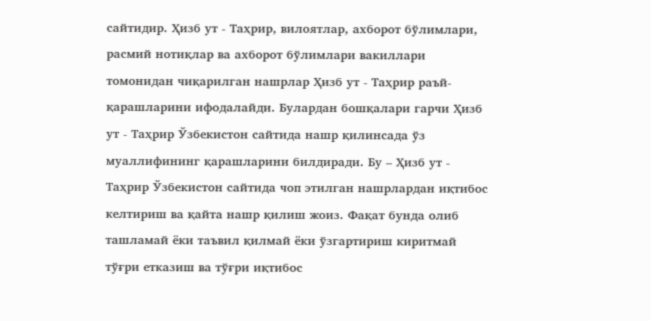сайтидир. Ҳизб ут - Таҳрир, вилоятлар, ахборот бўлимлари, расмий нотиқлар ва ахборот бўлимлари вакиллари томонидан чиқарилган нашрлар Ҳизб ут - Таҳрир раъй-қарашларини ифодалайди. Булардан бошқалари гарчи Ҳизб ут - Таҳрир Ўзбекистон сайтида нашр қилинсада ўз муаллифининг қарашларини билдиради. Бу – Ҳизб ут - Таҳрир Ўзбекистон сайтида чоп этилган нашрлардан иқтибос келтириш ва қайта нашр қилиш жоиз. Фақат бунда олиб ташламай ёки таъвил қилмай ёки ўзгартириш киритмай тўғри етказиш ва тўғри иқтибос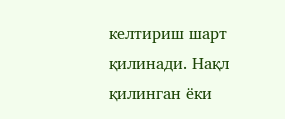келтириш шарт қилинади. Нақл қилинган ёки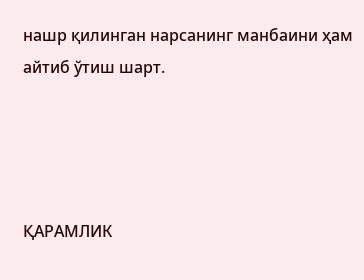нашр қилинган нарсанинг манбаини ҳам айтиб ўтиш шарт.




ҚАРАМЛИК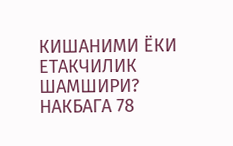КИШАНИМИ ЁКИ ЕТАКЧИЛИК ШАМШИРИ?
НАКБАГА 78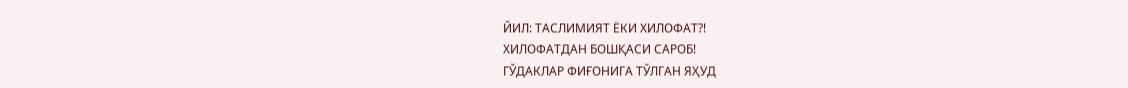ЙИЛ: ТАСЛИМИЯТ ЁКИ ХИЛОФАТ?!
ХИЛОФАТДАН БОШҚАСИ САРОБ!
ГЎДАКЛАР ФИҒОНИГА ТЎЛГАН ЯҲУД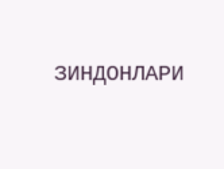ЗИНДОНЛАРИ